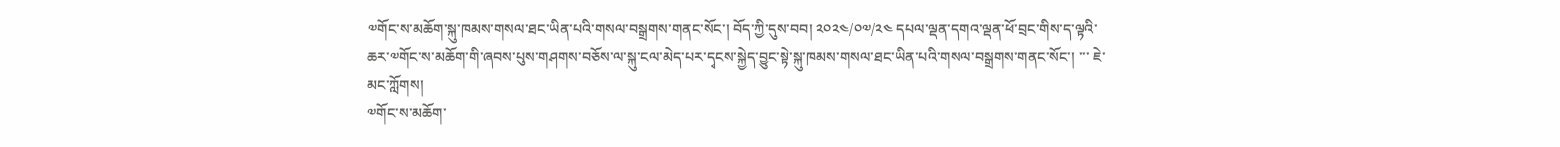༧གོང་ས་མཆོག་སྐུ་ཁམས་གསལ་ཐང་ཡིན་པའི་གསལ་བསྒྲགས་གནང་སོང་། བོད་ཀྱི་དུས་བབ། ༢༠༢༤/༠༧/༢༤ དཔལ་ལྡན་དགའ་ལྡན་ཕོ་བྲང་གིས་ད་ལྟའི་ཆར་༧གོང་ས་མཆོག་གི་ཞབས་པུས་གཤགས་བཅོས་ལ་སྐུ་ངལ་མེད་པར་དྭངས་སྐྱེད་བྱུང་སྟེ་སྐུ་ཁམས་གསལ་ཐང་ཡིན་པའི་གསལ་བསྒྲགས་གནང་སོང་། ་་་ ཇེ་མང་ཀློགས།
༧གོང་ས་མཆོག་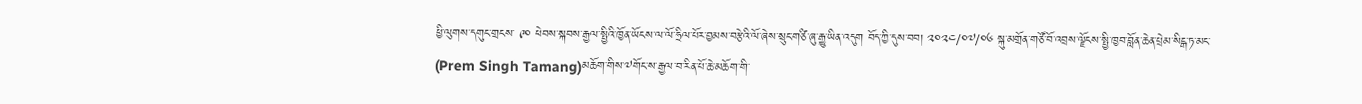ཕྱི་ལུགས་དགུང་གྲངས་ ༩༠ ཕེབས་སྐབས་རྒྱལ་སྤྱིའི་ཁྱོན་ཡོངས་ལ་ལོ་ཧྲིལ་པོར་བྱམས་བརྩེའི་ལོ་ཞེས་སྲུང་གཙི་ཞུ་རྒྱུ་ཡིན་འདུག བོད་ཀྱི་དུས་བབ། ༢༠༢༤/༠༧/༠༦ སྐུ་མགྲོན་གཙོ་བོ་འབྲས་ལྗོངས་སྤྱི་ཁྱབ་བློན་ཆེན་པྲེམ་སིངྒ་ཏ་མང་ (Prem Singh Tamang)མཆོག་གིས་༧གོང་ས་རྒྱལ་བ་རིན་པོ་ཆེ་མཆོག་གི་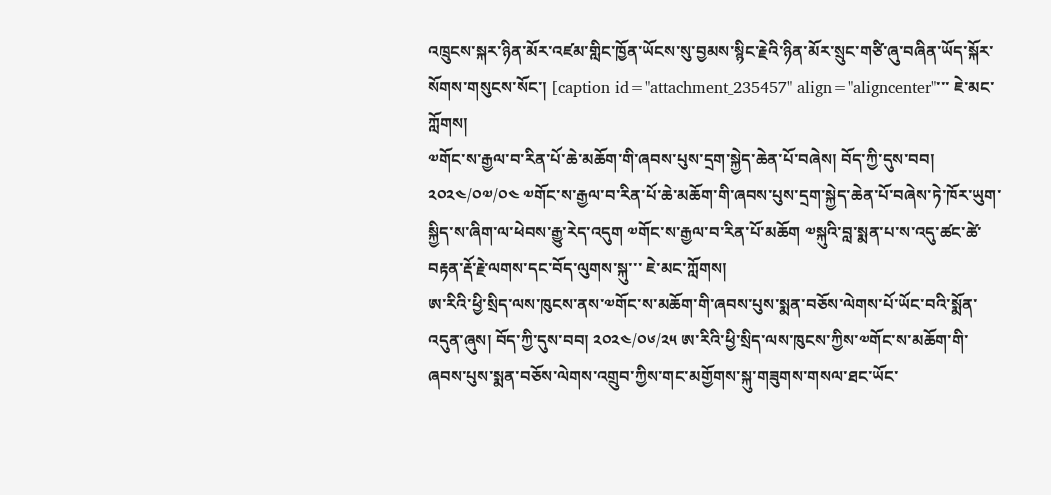འཁྲུངས་སྐར་ཉིན་མོར་འཛམ་གླིང་ཁྱོན་ཡོངས་སུ་བྱམས་སྙིང་རྗེའི་ཉིན་མོར་སྲུང་གཙི་ཞུ་བཞིན་ཡོད་སྐོར་སོགས་གསུངས་སོང་། [caption id="attachment_235457" align="aligncenter"་་་ ཇེ་མང་ཀློགས།
༧གོང་ས་རྒྱལ་བ་རིན་པོ་ཆེ་མཆོག་གི་ཞབས་པུས་དྲག་སྐྱེད་ཆེན་པོ་བཞེས། བོད་ཀྱི་དུས་བབ། ༢༠༢༤/༠༧/༠༤ ༧གོང་ས་རྒྱལ་བ་རིན་པོ་ཆེ་མཆོག་གི་ཞབས་པུས་དྲག་སྐྱེད་ཆེན་པོ་བཞེས་ཏེ་ཁོར་ཡུག་སྐྱིད་ས་ཞིག་ལ་ཕེབས་རྒྱུ་རེད་འདུག ༧གོང་ས་རྒྱལ་བ་རིན་པོ་མཆོག ༧སྐུའི་བླ་སྨན་པ་ས་འདུ་ཚང་ཚེ་བརྟན་རྡོ་རྗེ་ལགས་དང་བོད་ལུགས་སྐུ་་་ ཇེ་མང་ཀློགས།
ཨ་རིའི་ཕྱི་སྲིད་ལས་ཁུངས་ནས་༧གོང་ས་མཆོག་གི་ཞབས་པུས་སྨན་བཅོས་ལེགས་པོ་ཡོང་བའི་སྨོན་འདུན་ཞུས། བོད་ཀྱི་དུས་བབ། ༢༠༢༤/༠༦/༢༥ ཨ་རིའི་ཕྱི་སྲིད་ལས་ཁུངས་ཀྱིས་༧གོང་ས་མཆོག་གི་ཞབས་པུས་སྨན་བཅོས་ལེགས་འགྲུབ་ཀྱིས་གང་མགྱོགས་སྐུ་གཟུགས་གསལ་ཐང་ཡོང་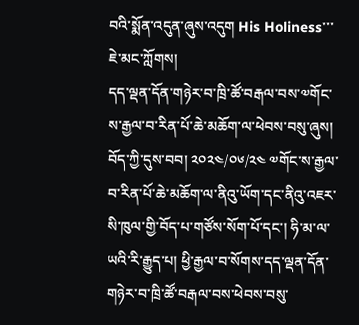བའི་སྨོན་འདུན་ཞུས་འདུག His Holiness་་་ ཇེ་མང་ཀློགས།
དད་ལྡན་དོན་གཉེར་བ་ཁྲི་ཚོ་བརྒལ་བས་༧གོང་ས་རྒྱལ་བ་རིན་པོ་ཆེ་མཆོག་ལ་ཕེབས་བསུ་ཞུས། བོད་ཀྱི་དུས་བབ། ༢༠༢༤/༠༦/༢༤ ༧གོང་ས་རྒྱལ་བ་རིན་པོ་ཆེ་མཆོག་ལ་ནིའུ་ཡོག་དང་ནིའུ་འཇར་སི་ཁུལ་གྱི་བོད་པ་གཙོས་སོག་པོ་དང་། ཧི་མ་ལ་ཡའི་རི་རྒྱུད་པ། ཕྱི་རྒྱལ་བ་སོགས་དད་ལྡན་དོན་གཉེར་བ་ཁྲི་ཚོ་བརྒལ་བས་ཕེབས་བསུ་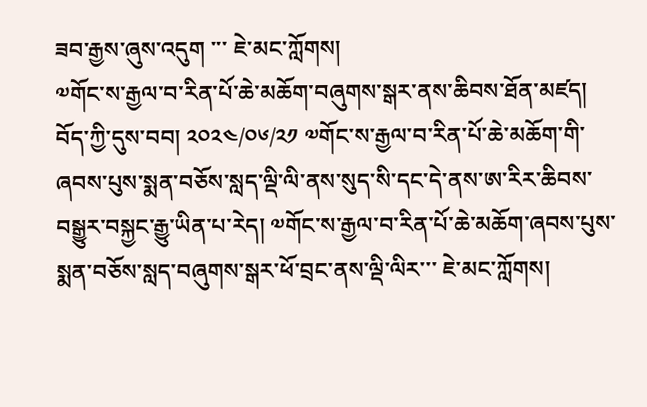ཟབ་རྒྱས་ཞུས་འདུག ་་་ ཇེ་མང་ཀློགས།
༧གོང་ས་རྒྱལ་བ་རིན་པོ་ཆེ་མཆོག་བཞུགས་སྒར་ནས་ཆིབས་ཐོན་མཛད། བོད་ཀྱི་དུས་བབ། ༢༠༢༤/༠༦/༢༡ ༧གོང་ས་རྒྱལ་བ་རིན་པོ་ཆེ་མཆོག་གི་ཞབས་པུས་སྨན་བཅོས་སླད་ལྡི་ལི་ནས་སུད་སི་དང་དེ་ནས་ཨ་རིར་ཆིབས་བསྒྱུར་བསྐྱང་རྒྱུ་ཡིན་པ་རེད། ༧གོང་ས་རྒྱལ་བ་རིན་པོ་ཆེ་མཆོག་ཞབས་པུས་སྨན་བཅོས་སླད་བཞུགས་སྒར་ཕོ་བྲང་ནས་ལྡི་ལིར་་་ ཇེ་མང་ཀློགས།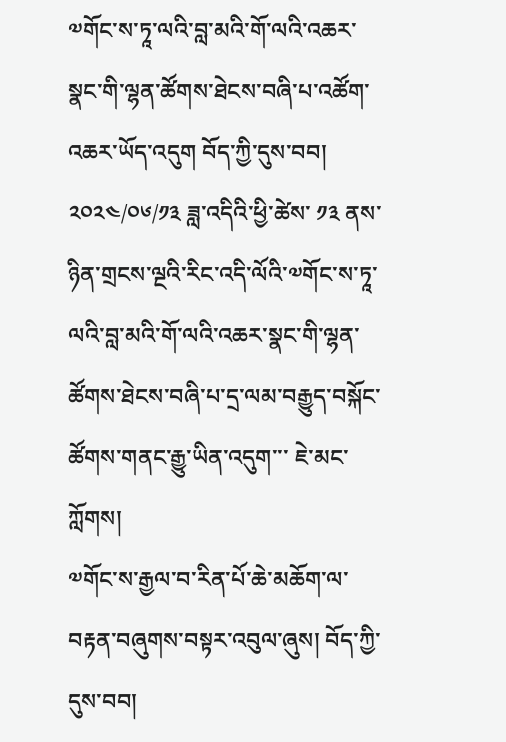༧གོང་ས་ཏཱ་ལའི་བླ་མའི་གོ་ལའི་འཆར་སྣང་གི་ལྷན་ཚོགས་ཐེངས་བཞི་པ་འཚོག་འཆར་ཡོད་འདུག བོད་ཀྱི་དུས་བབ། ༢༠༢༤/༠༦/༡༣ ཟླ་འདིའི་ཕྱི་ཚེས་ ༡༣ ནས་ཉིན་གྲངས་ལྔའི་རིང་འདི་ལོའི་༧གོང་ས་ཏཱ་ལའི་བླ་མའི་གོ་ལའི་འཆར་སྣང་གི་ལྷན་ཚོགས་ཐེངས་བཞི་པ་དྲ་ལམ་བརྒྱུད་བསྐོང་ཚོགས་གནང་རྒྱུ་ཡིན་འདུག་་་ ཇེ་མང་ཀློགས།
༧གོང་ས་རྒྱལ་བ་རིན་པོ་ཆེ་མཆོག་ལ་བརྟན་བཞུགས་བསྟར་འབུལ་ཞུས། བོད་ཀྱི་དུས་བབ།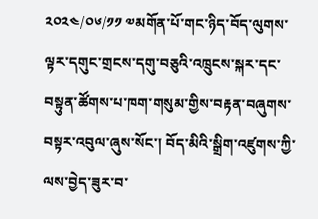༢༠༢༤/༠༦/༡༡ ༧མགོན་པོ་གང་ཉིད་བོད་ལུགས་ལྟར་དགུང་གྲངས་དགུ་བཅུའི་འཁྲུངས་སྐར་དང་བསྟུན་ཚོགས་པ་ཁག་གསུམ་གྱིས་བརྟན་བཞུགས་བསྟར་འབུལ་ཞུས་སོང་། བོད་མིའི་སྒྲིག་འཛུགས་ཀྱི་ལས་བྱེད་ཟུར་བ་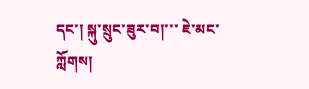དང་། སྐུ་སྲུང་ཟུར་བ།་་་ ཇེ་མང་ཀློགས།